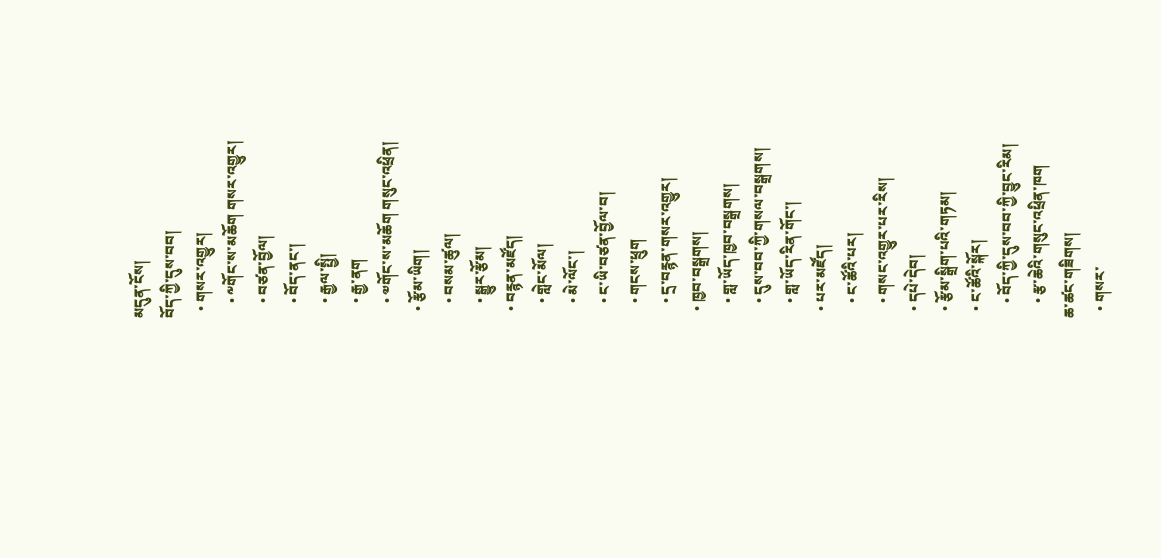མདུན་ངོས།
བོད་ཀྱི་དུས་བབ།
  • གསར་འགྱུར།
    • ༸གོང་ས་མཆོག གསར་འགྱུར།
    • བཙན་བྱོལ།
    • བོད་ནང་།
    • རྒྱལ་སྤྱི།
    • རྒྱ་ནག
    • ༧གོང་ས་མཆོག གསུང་འཕྲིན།
  • རྩོམ་ཡིག།
    • བསམ་ཚུལ།
    • སྒྱུར་རྩོམ།
  • བརྙན་མཛོད།
    • གླེང་མོལ།
    • མེ་ལོང་།
    • ང་ཡི་བཙན་བྱོལ་བ།
    • གངས་ཕྲུག
    • དྲ་བརྙན་གསར་འགྱུར།
  • ཁྱབ་བསྒྲགས།
    • གླ་ཡོད་ཁྱབ་བསྒྲགས།
    • དུས་བབ་ཀྱི་གསལ་བསྒྲགས།
    • གླ་ཡོད་རིན་གོང་།
  • པར་མཛོད།
    • ང་ཚོའི་པར།
    • གསང་འགྱུར་པར་རིས།
  • དཔེ་དེབ།
  • རྩོམ་སྒྲིག་པའི་གཏམ།
  • ང་ཚོའི་སྐོར།
    • བོད་ཀྱི་དུས་བབ་ཀྱི་བྱུང་རིམ།
    • རྩ་ཆེའི་གསུང་འཕྲིན་ཁག
ཆ་ཚང་གཟིགས།
  • གསར་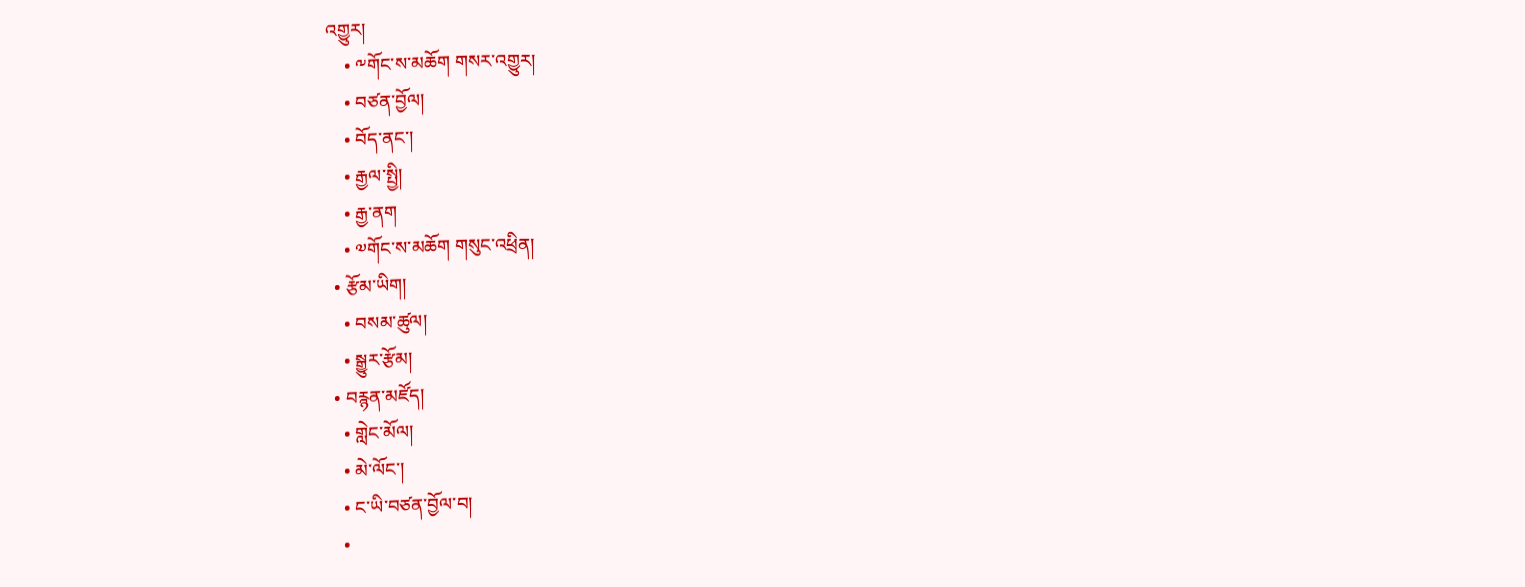འགྱུར།
    • ༸གོང་ས་མཆོག གསར་འགྱུར།
    • བཙན་བྱོལ།
    • བོད་ནང་།
    • རྒྱལ་སྤྱི།
    • རྒྱ་ནག
    • ༧གོང་ས་མཆོག གསུང་འཕྲིན།
  • རྩོམ་ཡིག།
    • བསམ་ཚུལ།
    • སྒྱུར་རྩོམ།
  • བརྙན་མཛོད།
    • གླེང་མོལ།
    • མེ་ལོང་།
    • ང་ཡི་བཙན་བྱོལ་བ།
    •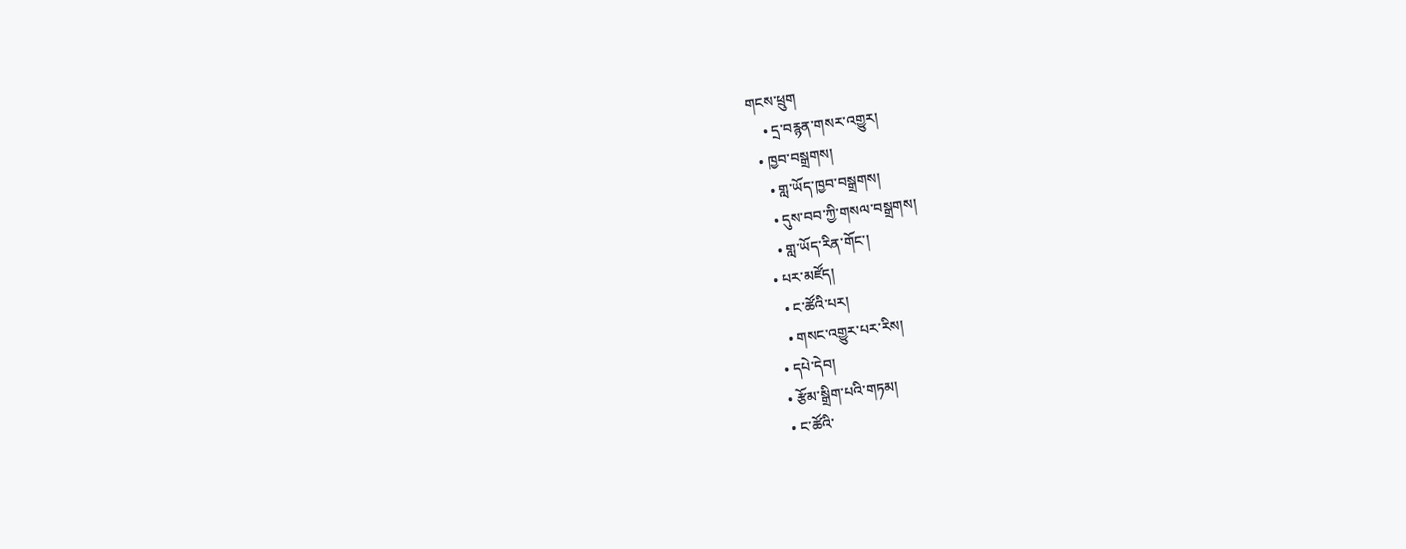གངས་ཕྲུག
    • དྲ་བརྙན་གསར་འགྱུར།
  • ཁྱབ་བསྒྲགས།
    • གླ་ཡོད་ཁྱབ་བསྒྲགས།
    • དུས་བབ་ཀྱི་གསལ་བསྒྲགས།
    • གླ་ཡོད་རིན་གོང་།
  • པར་མཛོད།
    • ང་ཚོའི་པར།
    • གསང་འགྱུར་པར་རིས།
  • དཔེ་དེབ།
  • རྩོམ་སྒྲིག་པའི་གཏམ།
  • ང་ཚོའི་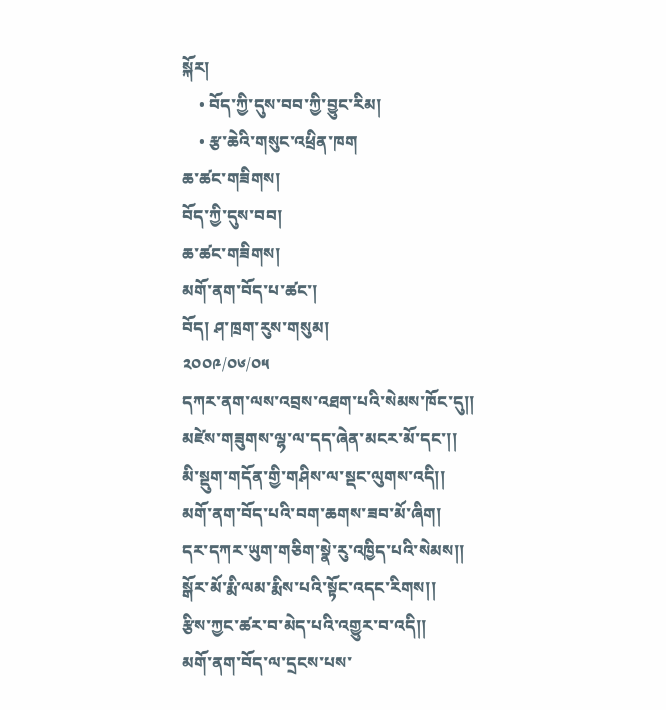སྐོར།
    • བོད་ཀྱི་དུས་བབ་ཀྱི་བྱུང་རིམ།
    • རྩ་ཆེའི་གསུང་འཕྲིན་ཁག
ཆ་ཚང་གཟིགས།
བོད་ཀྱི་དུས་བབ།
ཆ་ཚང་གཟིགས།
མགོ་ནག་བོད་པ་ཚང་།
བོད། ཤ་ཁྲག་རུས་གསུམ།
༢༠༠༩/༠༦/༠༥
དཀར་ནག་ལས་འབྲས་འཐག་པའི་སེམས་ཁོང་དུ།།
མཛེས་གཟུགས་ལྷ་ལ་དད་ཞེན་མངར་མོ་དང་།།
མི་སྡུག་གདོན་གྱི་གཤིས་ལ་སྡང་ལུགས་འདི།།
མགོ་ནག་བོད་པའི་བག་ཆགས་ཟབ་མོ་ཞིག།
དར་དཀར་ཡུག་གཅིག་སྣེ་རུ་འཁྱིད་པའི་སེམས།།
སྒོར་མོ་རྨི་ལམ་རྨིས་པའི་སྟོང་འདང་རིགས།།
རྩིས་ཀྱང་ཚར་བ་མེད་པའི་འགྱུར་བ་འདི།།
མགོ་ནག་བོད་ལ་དྲངས་པས་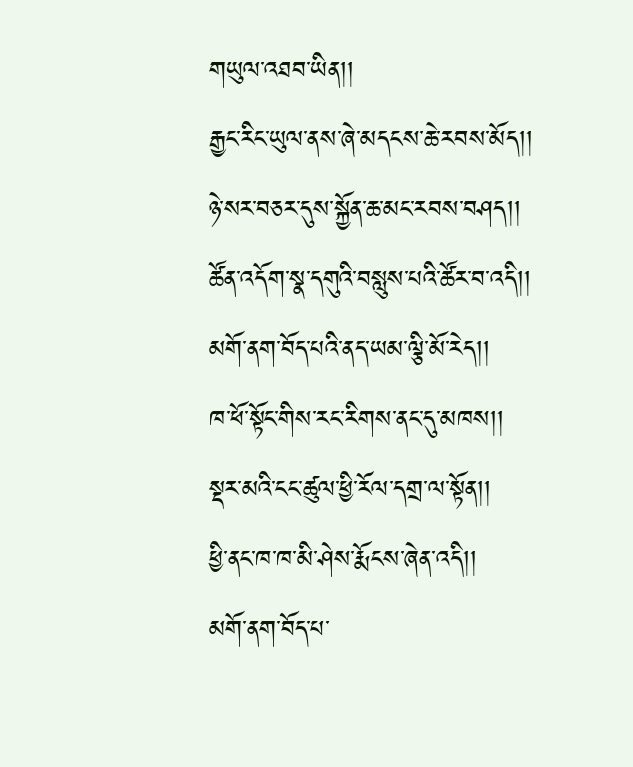གཡུལ་འཐབ་ཡིན།།
རྒྱང་རིང་ཡུལ་ནས་ཞེ་མདངས་ཆེ་རབས་མོད།།
ཉེ་སར་བཅར་དུས་སྐྱོན་ཆ་མང་རབས་བཤད།།
ཚོན་འདོག་སྣ་དགུའི་བསླུས་པའི་ཚོར་བ་འདི།།
མགོ་ནག་བོད་པའི་ནད་ཡམ་ལྕི་མོ་རེད།།
ཁ་ཕོ་སྟོང་གིས་རང་རིགས་ནང་དུ་མཁས།།
སྡར་མའི་ངང་ཚུལ་ཕྱི་རོལ་དགྲ་ལ་སྟོན།།
ཕྱི་ནང་ཁ་ཁ་མི་ཤེས་རྨོངས་ཞེན་འདི།།
མགོ་ནག་བོད་པ་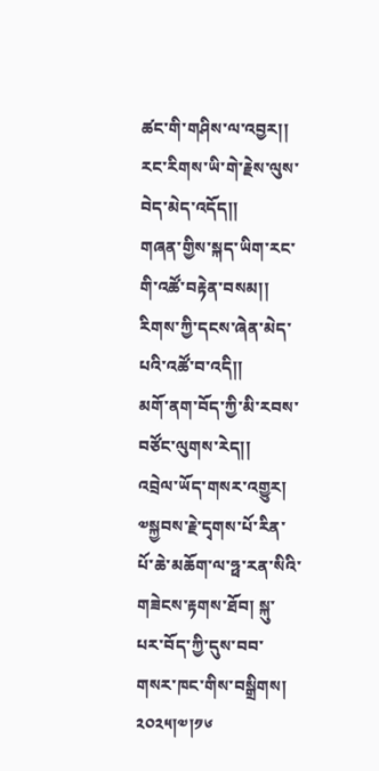ཚང་གི་གཤིས་ལ་འབྱར།།
རང་རིགས་ཡི་གེ་རྗེས་ལུས་བེད་མེད་འདོད།།
གཞན་གྱིས་སྐད་ཡིག་རང་གི་འཚོ་བརྟེན་བསམ།།
རིགས་ཀྱི་དངས་ཞེན་མེད་པའི་འཚོ་བ་འདི།།
མགོ་ནག་བོད་ཀྱི་མི་རབས་བཙོང་ལུགས་རེད།།
འབྲེལ་ཡོད་གསར་འགྱུར།
༧སྐྱབས་རྗེ་དྭགས་པོ་རིན་པོ་ཆེ་མཆོག་ལ་ཧྥ་རན་སིའི་གཟེངས་རྟགས་ཐོབ། སྐུ་པར་བོད་ཀྱི་དུས་བབ་གསར་ཁང་གིས་བསྒྲིགས། ༢༠༢༥།༧།༡༦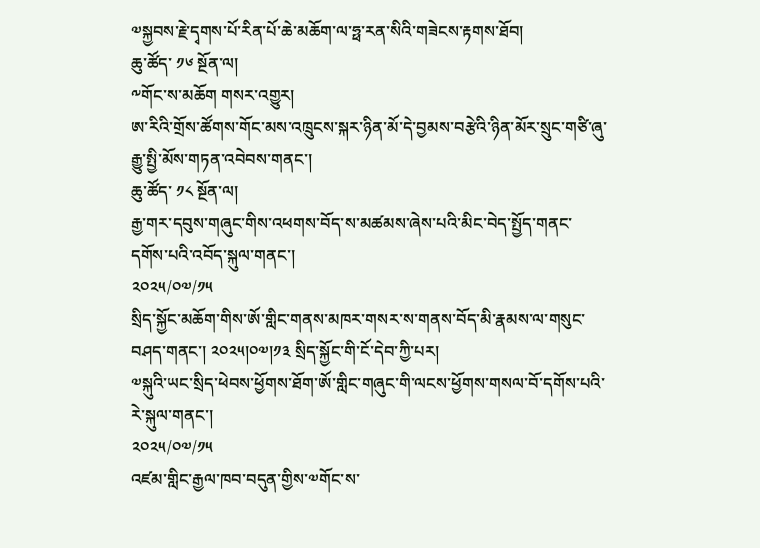༧སྐྱབས་རྗེ་དྭགས་པོ་རིན་པོ་ཆེ་མཆོག་ལ་ཧྥ་རན་སིའི་གཟེངས་རྟགས་ཐོབ།
ཆུ་ཚོད་ ༡༦ སྔོན་ལ།
༸གོང་ས་མཆོག གསར་འགྱུར།
ཨ་རིའི་གྲོས་ཚོགས་གོང་མས་འཁྲུངས་སྐར་ཉིན་མོ་དེ་བྱམས་བརྩེའི་ཉིན་མོར་སྲུང་གཙི་ཞུ་རྒྱུ་སྤྱི་མོས་གཏན་འབེབས་གནང་།
ཆུ་ཚོད་ ༡༨ སྔོན་ལ།
རྒྱ་གར་དབུས་གཞུང་གིས་འཕགས་བོད་ས་མཚམས་ཞེས་པའི་མིང་བེད་སྤྱོད་གནང་དགོས་པའི་འབོད་སྐུལ་གནང་།
༢༠༢༥/༠༧/༡༥
སྲིད་སྐྱོང་མཆོག་གིས་ཨོ་གླིང་གནས་མཁར་གསར་ས་གནས་བོད་མི་རྣམས་ལ་གསུང་བཤད་གནང་། ༢༠༢༥།༠༧།༡༣ སྲིད་སྐྱོང་གི་ངོ་དེབ་ཀྱི་པར།
༧སྐུའི་ཡང་སྲིད་ཕེབས་ཕྱོགས་ཐོག་ཨོ་གླིང་གཞུང་གི་ལངས་ཕྱོགས་གསལ་བོ་དགོས་པའི་རེ་སྐུལ་གནང་།
༢༠༢༥/༠༧/༡༥
འཛམ་གླིང་རྒྱལ་ཁབ་བདུན་གྱིས་༧གོང་ས་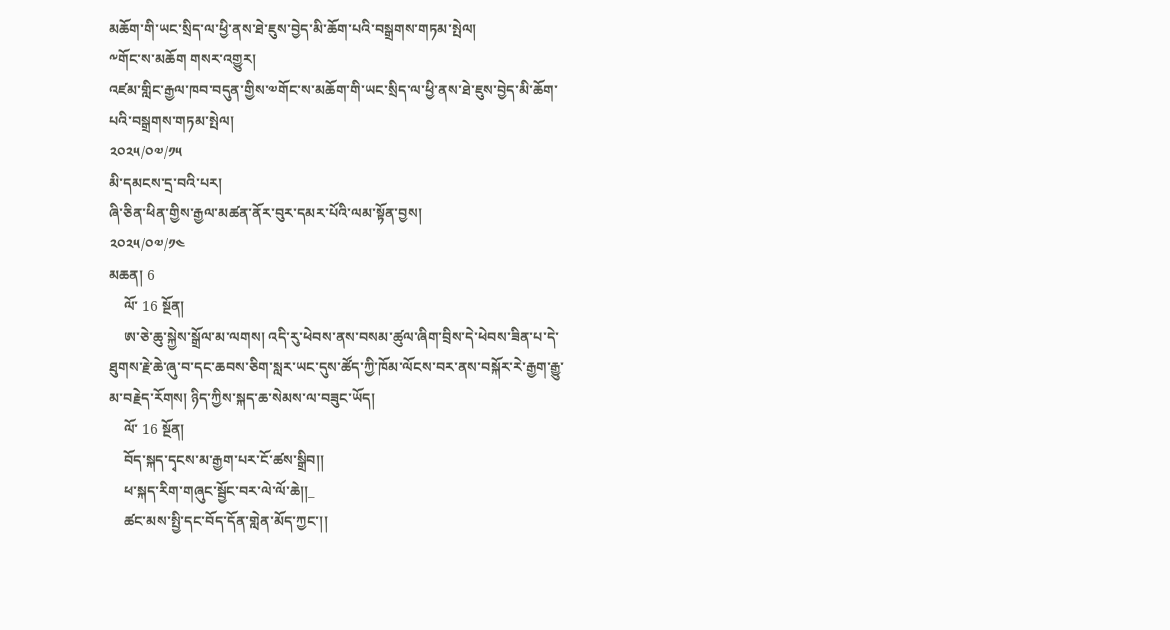མཆོག་གི་ཡང་སྲིད་ལ་ཕྱི་ནས་ཐེ་ཇུས་བྱེད་མི་ཆོག་པའི་བསྒྲགས་གཏམ་སྤེལ།
༸གོང་ས་མཆོག གསར་འགྱུར།
འཛམ་གླིང་རྒྱལ་ཁབ་བདུན་གྱིས་༧གོང་ས་མཆོག་གི་ཡང་སྲིད་ལ་ཕྱི་ནས་ཐེ་ཇུས་བྱེད་མི་ཆོག་པའི་བསྒྲགས་གཏམ་སྤེལ།
༢༠༢༥/༠༧/༡༥
མི་དམངས་དྲ་བའི་པར།
ཞི་ཅིན་ཕིན་གྱིས་རྒྱལ་མཚན་ནོར་བུར་དམར་པོའི་ལམ་སྟོན་བྱས།
༢༠༢༥/༠༧/༡༤
མཆན། 6
    ལོ་ 16 སྔོན།
    ཨ་ཅེ་ཆུ་སྐྱེས་སྒྲོལ་མ་ལགས། འདི་རུ་ཕེབས་ནས་བསམ་ཚུལ་ཞིག་བྲིས་དེ་ཕེབས་ཟིན་པ་དེ་ཐུགས་རྗེ་ཆེ་ཞུ་བ་དང་ཆབས་ཅིག་སླར་ཡང་དུས་ཚོད་ཀྱི་ཁོམ་ལོངས་བར་ནས་བསྐོར་རེ་རྒྱག་རྒྱུ་མ་བརྗེད་རོགས། ཉིད་ཀྱིས་སྐད་ཆ་སེམས་ལ་བཟུང་ཡོད།
    ལོ་ 16 སྔོན།
    བོད་སྐད་དྭངས་མ་རྒྱག་པར་ངོ་ཚས་སྒྲིབ།།
    ཕ་སྐད་རིག་གཞུང་སྦྱོང་བར་ལེ་ལོ་ཆེ།།_
    ཚང་མས་སྤྱི་དང་བོད་དོན་གླེན་མོད་ཀྱང་།།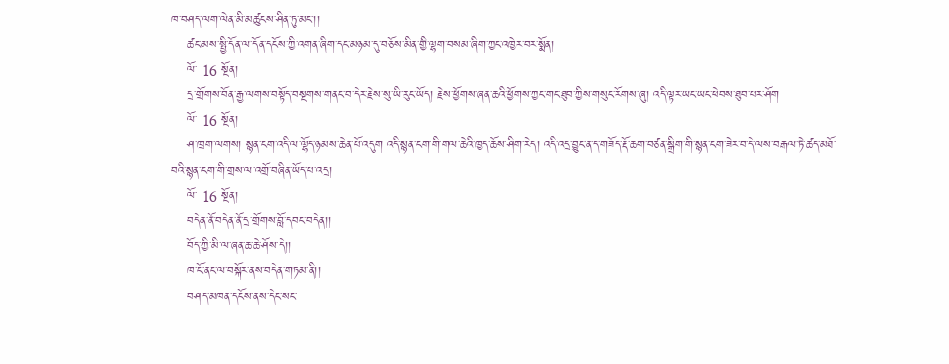ཁ་བཤད་ལག་ལེན་མི་མཚུངས་ཤིན་ཏུ་མང་།།
    ཚང་མས་སྤྱི་དོན་ལ་དོན་དངོས་ཀྱི་འགན་ཞིག་དང་མཉམ་དུ་བཅོས་མིན་གྱི་ལྷག་བསམ་ཞིག་ཀྱང་འཁྱེར་བར་སྨོན།
    ལོ་ 16 སྔོན།
    དྲ་གྲོགས་བོན་རྒྱ་ལགས་བསྟོད་བསྔགས་གནང་བ་དེར་རྗེས་སུ་ཡི་རུང་ཡོད། རྗེས་ཕྱོགས་ཞན་ཆའི་ཕྱོགས་ཀྱང་གང་ཐུབ་ཀྱིས་གསུང་རོགས་ཞུ། འདི་ལྟར་ཡང་ཡང་ཕེབས་ཐུབ་པར་ཤོག
    ལོ་ 16 སྔོན།
    ཤ་ཁྲག་ལགས། སྙན་ངག་འདི་ལ་ལྷོད་ཉམས་ཆེན་པོ་འདུག འདི་སྙན་ངག་གི་གལ་ཆེའི་ཁྱད་ཆོས་ཤིག་རེད། འདི་འདྲ་བྱུང་ན་ད་གཟོད་རྡོ་ཆག་བཙན་སྒྲིག་གི་སྙན་ངག་ཟེར་བ་དེ་ལས་བརྒལ་ཏེ་ཚད་མཐོ་བའི་སྙན་ངག་གི་གྲས་ལ་འགྲོ་བཞིན་ཡོད་པ་འདྲ།
    ལོ་ 16 སྔོན།
    བདེན་ནོ་བདེན་ནོ་དྲ་གྲོགས་བློ་དབང་བདེན།།
    བོད་ཀྱི་མི་ལ་ཞན་ཆ་ཆེ་ཤོས་དེ།།
    ཁ་ངོ་ནང་ལ་བསྐོར་ནས་བདེན་གཏམ་ནི།།
    བཤད་མཁན་དངོས་ནས་དེང་སང་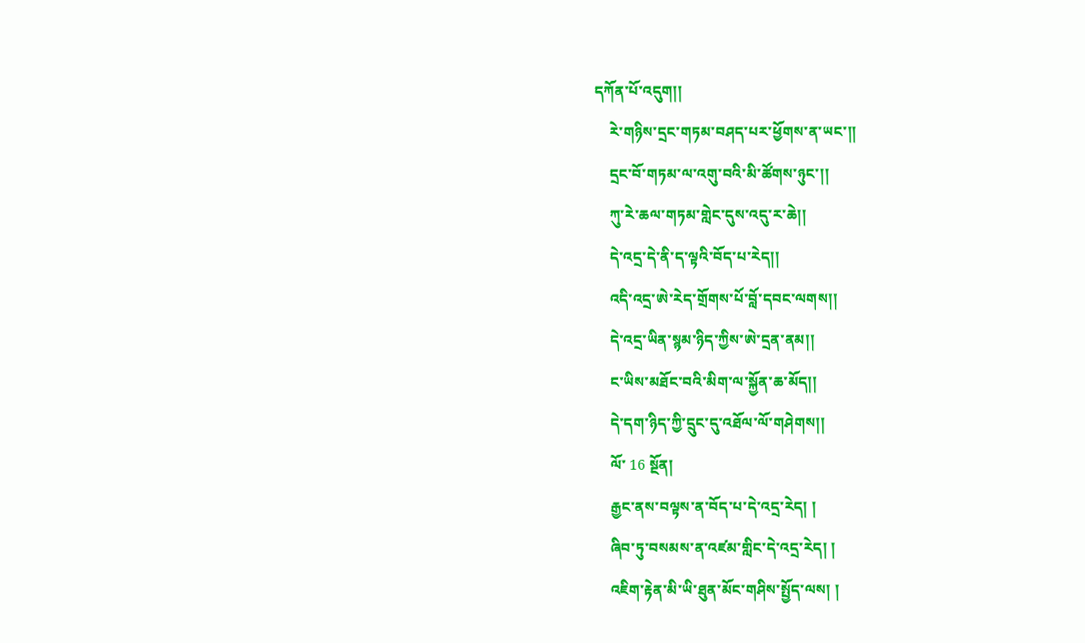དཀོན་པོ་འདུག།།
    རེ་གཉིས་དྲང་གཏམ་བཤད་པར་ཕྱོགས་ན་ཡང་།།
    དྲང་བོ་གཏམ་ལ་འགུ་བའི་མི་ཚོགས་ཉུང་།།
    ཀུ་རེ་ཆལ་གཏམ་གླེང་དུས་འདུ་ར་ཆེ།།
    དེ་འདྲ་དེ་ནི་ད་ལྟའི་བོད་པ་རེད།།
    འདི་འདྲ་ཨེ་རེད་གྲོགས་པོ་བློ་དབང་ལགས།།
    དེ་འདྲ་ཡིན་སྙམ་ཉིད་ཀྱིས་ཨེ་དྲན་ནམ།།
    ང་ཡིས་མཐོང་བའི་མིག་ལ་སྐྱོན་ཆ་མོད།།
    དེ་དག་ཉིད་ཀྱི་དྲུང་དུ་འཐོལ་ལོ་གཤེགས།།
    ལོ་ 16 སྔོན།
    རྒྱང་ནས་བལྟས་ན་བོད་པ་དེ་འདྲ་རེད། །
    ཞིབ་ཏུ་བསམས་ན་འཛམ་གླིང་དེ་འདྲ་རེད། །
    འཇིག་རྟེན་མི་ཡི་ཐུན་མོང་གཤིས་སྤྱོད་ལས། །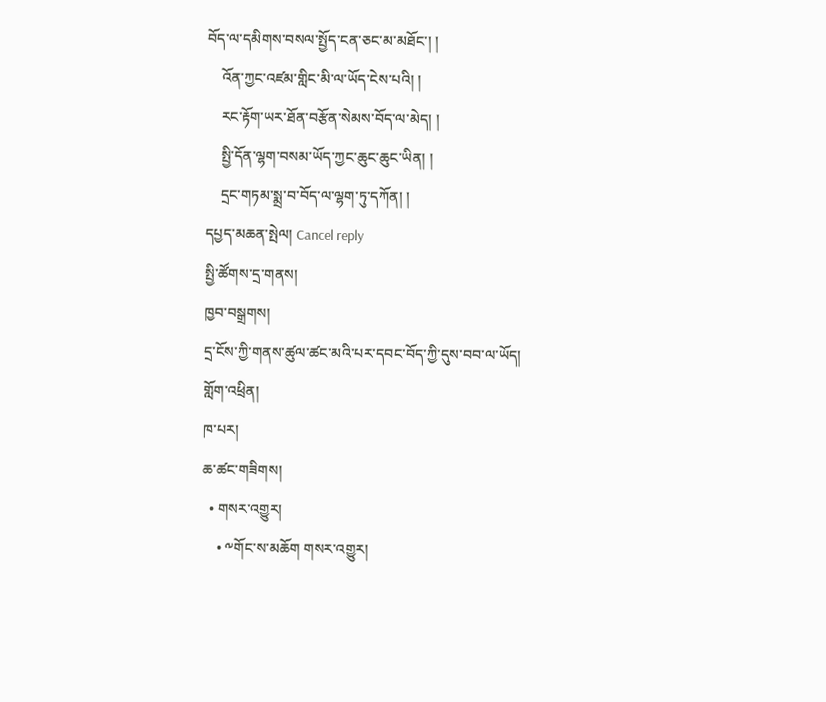བོད་ལ་དམིགས་བསལ་སྤྱོད་ངན་ཅང་མ་མཐོང་། །
    འོན་ཀྱང་འཛམ་གླིང་མི་ལ་ཡོད་ངེས་པའི། །
    རང་རྟོག་ཡར་ཐོན་བརྩོན་སེམས་བོད་ལ་མེད། །
    སྤྱི་དོན་ལྷག་བསམ་ཡོད་ཀྱང་ཆུང་ཆུང་ཡིན། །
    དྲང་གཏམ་སྨྲ་བ་བོད་ལ་ལྷག་ཏུ་དཀོན། །
དཔྱད་མཆན་སྤེལ། Cancel reply
སྤྱི་ཚོགས་དྲ་གནས།
ཁྱབ་བསྒྲགས།
དྲ་ངོས་ཀྱི་གནས་ཚུལ་ཚང་མའི་པར་དབང་བོད་ཀྱི་དུས་བབ་ལ་ཡོད།
གློག་འཕྲིན།
ཁ་པར།
ཆ་ཚང་གཟིགས།
  • གསར་འགྱུར།
    • ༸གོང་ས་མཆོག གསར་འགྱུར།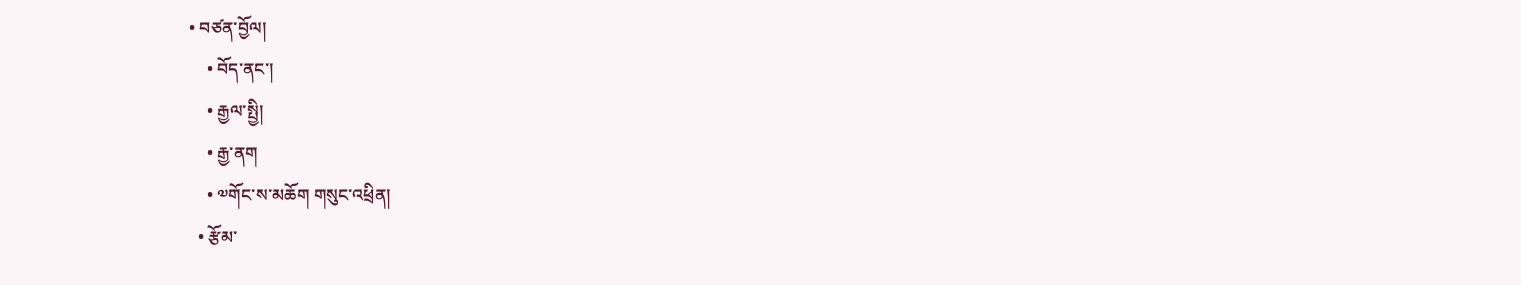• བཙན་བྱོལ།
    • བོད་ནང་།
    • རྒྱལ་སྤྱི།
    • རྒྱ་ནག
    • ༧གོང་ས་མཆོག གསུང་འཕྲིན།
  • རྩོམ་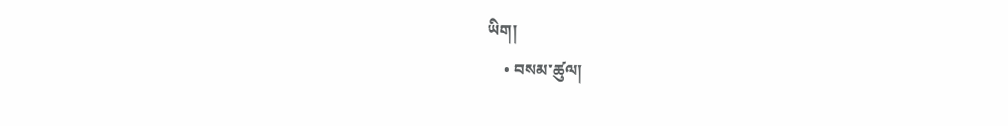ཡིག།
    • བསམ་ཚུལ།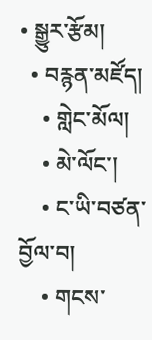• སྒྱུར་རྩོམ།
  • བརྙན་མཛོད།
    • གླེང་མོལ།
    • མེ་ལོང་།
    • ང་ཡི་བཙན་བྱོལ་བ།
    • གངས་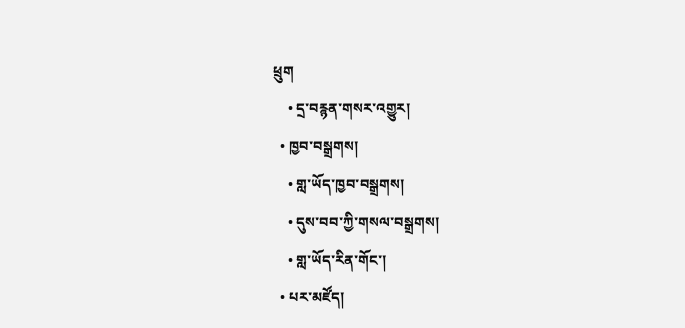ཕྲུག
    • དྲ་བརྙན་གསར་འགྱུར།
  • ཁྱབ་བསྒྲགས།
    • གླ་ཡོད་ཁྱབ་བསྒྲགས།
    • དུས་བབ་ཀྱི་གསལ་བསྒྲགས།
    • གླ་ཡོད་རིན་གོང་།
  • པར་མཛོད།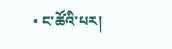• ང་ཚོའི་པར།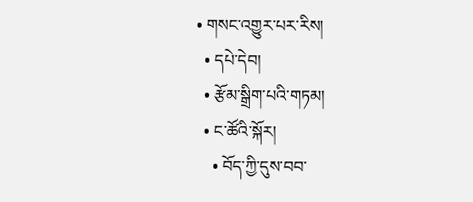• གསང་འགྱུར་པར་རིས།
  • དཔེ་དེབ།
  • རྩོམ་སྒྲིག་པའི་གཏམ།
  • ང་ཚོའི་སྐོར།
    • བོད་ཀྱི་དུས་བབ་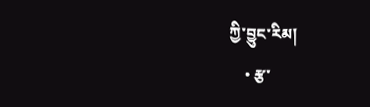ཀྱི་བྱུང་རིམ།
    • རྩ་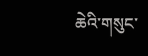ཆེའི་གསུང་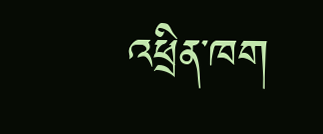འཕྲིན་ཁག